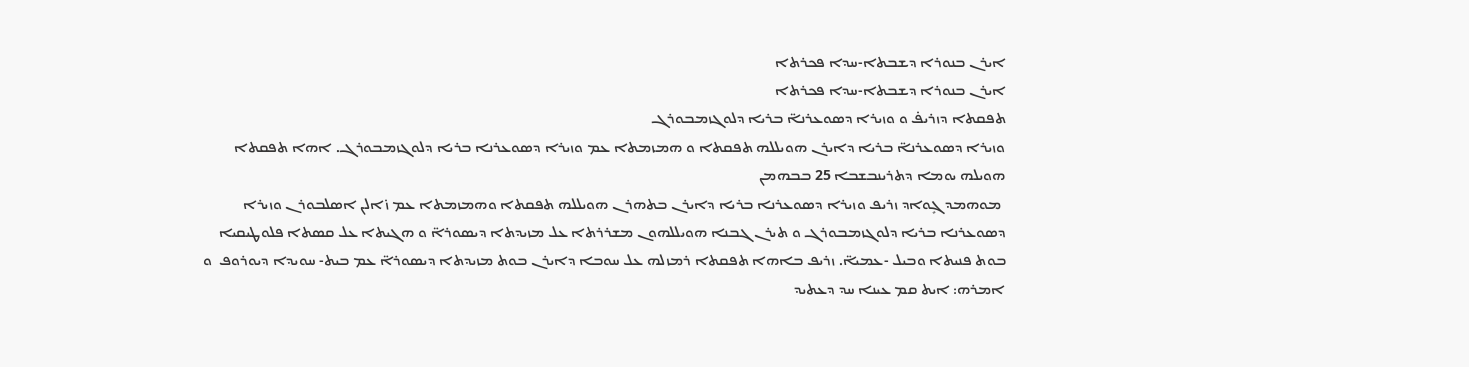ܐܝܪܢ ܒܢܘܪܐ ܕܫܒܬܐ-ܚܕܐ ܦܟܪܬܐ
ܐܝܪܢ ܒܢܘܪܐ ܕܫܒܬܐ-ܚܕܐ ܦܟܪܬܐ
ܬܦܩܬܐ ܕܙܪܝܦ̇ ܘ ܘܙܝܪܐ ܕܣܘܥܪܢܐ̈ ܒܪܝܐ ܕܠܘܓܙܡܒܘܪܓ
ܘܙܝܪܐ ܕܣܘܥܪܢܐ̈ ܒܪܝܐ ܕܐܝܪܢ ܗܘܝܠܠܗ ܬܦܩܬܐ ܘ ܗܡܙܡܬܐ ܥܡ ܘܙܝܪܐ ܕܣܘܥܪܢܐ ܒܪܝܐ ܕܠܘܓܙܡܒܘܪܓ. ܐܗܐ ܬܦܩܬܐ ܗܘܝܠܗ ܝܘܡܐ ܕܬܪܝܢܒܫܒܐ 25 ܒܒܗܡܢ
 ܡܘܗܡܕ ܓܻܘܐܕ ܙܪܝܦ ܘܙܝܪܐ ܕܣܘܥܪܢܐ ܒܪܝܐ ܕܐܝܪܢ ܒܬܗܪܢ ܗܘܝܠܠܗ ܬܦܩܬܐ ܘܗܡܙܡܬܐ ܥܡ ܙ̇ܐܠܢ ܐܣܠܒܘܪܢ ܘܙܝܪܐ ܕܣܘܥܪܢܐ ܒܪܝܐ ܕܠܘܓܙܡܒܘܪܓ ܘ ܬܝܪܢ ܓܒܢܐ ܗܘܝܠܠܗܘܢ ܡܫܪܪܬܐ ܥܠ ܡܙܝܕܬܐ ܕܝܣܘܪܐ̈ ܘ ܗܓܝܬܐ ܥܠ ܩܣܬܐ ܦܠܘܛܝܩܝܐ ܒܘܬ ܦܢܝܬܐ ܘܒܝܠ -ܥܡܝܐ̈. ܙܪܝܦ ܒܐܗܐ ܬܦܩܬܐ ܪܡܙܠܗ ܥܠ ܚܘܒܐ ܕܐܝܪܢ ܒܘܬ ܡܙܝܕܬܐ ܕܝܣܘܪܐ̈ ܥܡ ܒܝܬ- ܚܘܝܕܐ ܕܝܘܪܘܦ  ܘ ܐܡܪܗ: ܐܝܬ ܩܡ ܥܝܢܐ ܚܕ ܕܥܬܝܕ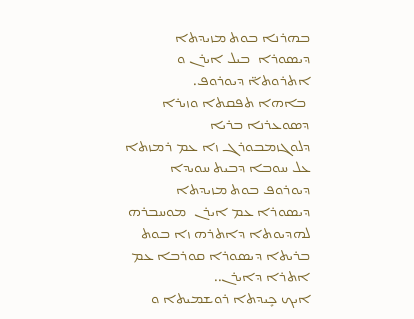ܒܗܪܢܐ ܒܘܬ ܡܙܝܕܬܐ ܕܝܣܘܪܐ  ܒܝܠ ܐܝܪܢ ܘ ܐܬܪܘܬܐ̈ ܕܝܘܪܘܦ.
 ܒܐܗܐ ܬܦܩܬܐ ܘܙܝܪܐ ܕܣܘܥܪܢܐ ܒܪܝܐ ܕܠܘܓܙܡܒܘܪܓ ܙܐ ܥܡ ܪܡܙܬܐ ܥܠ ܚܘܒܐ ܕܒܝܬ ܚܘܝܕܐ ܕܝܘܪܘܦ ܒܘܬ ܡܙܝܕܬܐ ܕܝܣܘܪܐ ܥܡ ܐܝܪܢ  ܡܘܚܒܪܗ ܠܗܕܝܘܬܐ ܕܐܬܪܗ ܙܐ ܒܘܬ ܒܪܝܬܐ ܕܝܣܘܪܐ ܩܘܪܒܐ ܥܡ ܐܬܪܐ ܕܐܝܪܢ..
ܐܝܟ ܟܻܝܕܬܐ ܪܘܫܡܝܬܐ ܘ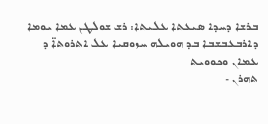ܒܪܫܐ ܕܚܕܐ ܣܝܥܬܐ ܥܠܝܬܐ: ܪܫ ܫܘܠܛܢ ܥܡܐ ܝܘܡܐ ܕܐܪܒܥܒܫܒܐ ܒܕ ܗܘܝܠܗ ܚܙܘܩܝܐ ܥܠ ܐܬܪܘܬܐ̈ ܕ ܥܡܐܢ ܘܟܘܘܝܬ
ܬܗܪܢ -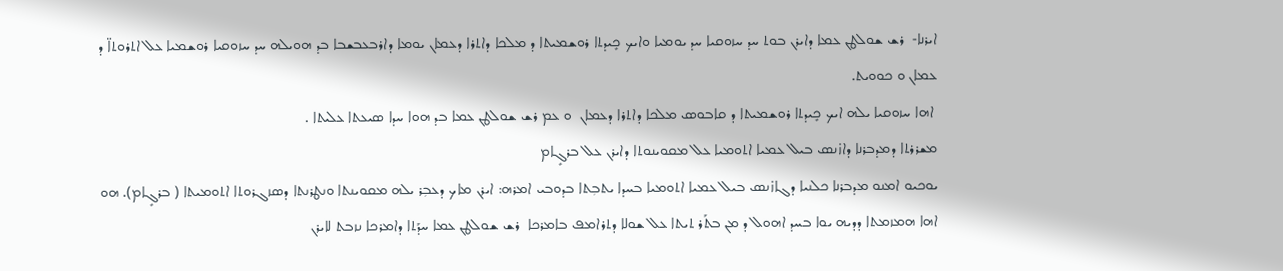ܐܝܪܢܐ-  ܪܫ ܫܘܠܛܢ ܥܡܐ ܕܐܝܪܢ ܒܘܬ ܚܕ ܚܙܘܩܝܐ ܚܕ ܝܘܡܝܐ ܘܐܝܟ ܟܻܝܕܬܐ ܪܘܫܡܝܬܐ ܕ ܡܠܟܐ ܕܐܬܪܐ ܕܥܡܐܢ ܝܘܡܐ ܕܐܪܒܥܒܫܒܐ ܒܕ ܗܘܝܠܗ ܚܕ ܚܙܘܩܝܐ ܪܘܫܡܝܐ ܥܠ ܐܬܪܘܬܐ̈ ܕ ܥܡܐܢ ܘ ܟܘܘܝܬ.
 ܐܗܐ ܚܙܘܩܝܐ ܝܠܗ ܐܝܟ ܟܻܝܕܬܐ ܪܘܫܡܝܬܐ ܕ ܩܐܒܘܣ ܡܠܟܐ ܕܐܬܪܐ ܕܥܡܐܢ  ܘ ܥܡ ܪܫ ܫܘܠܛܢ ܥܡܐ ܒܕ ܗܘܐ ܚܕܐ ܣܝܥܬܐ ܥܠܝܬܐ .
ܡܫܪܪܬܐ ܕܡܕܒܪܢܐ ܕܐܙ̇ܢܣ ܒܝܠ ܥܡܝܐ ܐܬܘܡܝܐ ܥܠ ܡܩܘܝܢܘܬܐ ܕܐܝܪܢ ܥܠ ܒܪܓܻܐܡ
ܝܘܟܝܘ ܐܡܢܘ ܡܕܒܪܢܐ ܟܠܢܝܐ ܕܓܐܙ̇ܢܣ ܒܝܠ ܥܡܝܐ ܐܬܘܡܝܐ ܒܚܕܐ ܝܬܒܼܬܐ ܒܕܘܒܝ ܐܡܪܗ: ܐܝܪܢ ܡܐܟ ܕܥܒܼܪ ܝܠܗ ܡܩܘܝܢܬܐ ܘܢܛܪܢܬܐ ܕܣܙܓܪܘܬܐ ܐܬܘܡܝܬܐ ( ܒܪܓܻܐܡ). ܗܘ ܐܗܐ ܗܡܙܡܬܐ ܕܕܝܗ ܝܘܐ ܒܚܕ ܐܗܘܠ ܕ ܡܢ ܒܬܰܪ ܬܝܬܐ ܥܠ ܫܘܠܐ ܕܬܪܐܡܦ ܒܐܡܪܟܐ  ܪܫ ܫܘܠܛܢ ܥܡܐ ܚܕܰܬܐ ܕܐܡܪܟܐ ܢܙܒܬ ܠܐܝܪܢ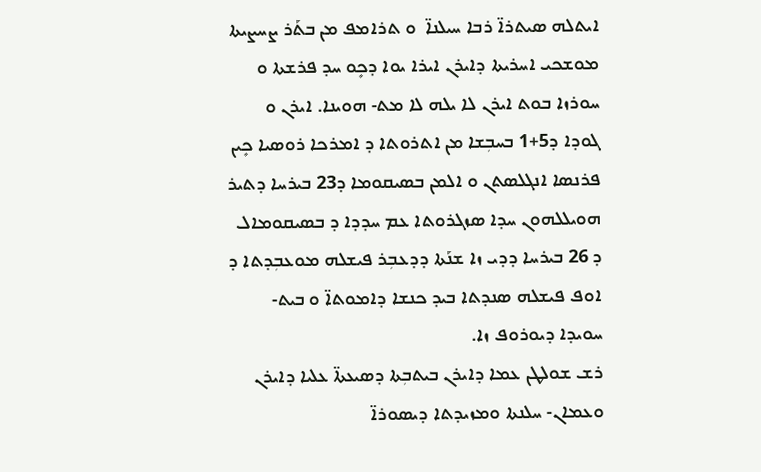ܐܝܬܠܗ ܣܝܬܪܐ̈ ܪܒܐ ܚܝܠܢܐ̈  ܘ ܬܪܐܡܦ ܡܢ ܒܬܰܪ ܨܚܨܝܬܐ ܡܘܫܟܝ ܐܚܪܝܬܐ ܕܐܝܪܢ ܐܝܪܐ ܝܘܐ ܕܟܻܘ ܚܕ ܦܪܫܬܐ ܘ ܚܘܪܙܐ ܒܘܬ ܐܝܪܢ ܠܐ ܝܠܗ ܠܐ ܡܬ- ܗܘܝܢܐ. ܐܝܪܢ ܘ ܓܘܕܐ ܕ5+1 ܒܚܒܼܫܐ ܡܢ ܐܬܪܘܬܐ ܕ ܐܡܪܟܐ ܪܘܣܝܐ ܟܻܝܢ ܦܪܢܣܐ ܐܢܓܠܣܬܢ ܘ ܐܠܡܢ ܒܣܝܩܘܡܐ ܕ23 ܒܝܪܚܐ ܕܬܝܪ  ܗܘܝܠܠܗܘܢ ܚܕܐ ܣܙܓܪܘܬܐ ܥܡ ܚܕܕܐ ܕ ܒܣܝܩܘܡܐܠ ܕ 26 ܒܝܪܚܐ ܕܕܝ ܙܐ ܫܢܰܬܐ ܕܕܥܒܼܪ ܦܝܫܠܗ ܡܘܥܒܼܕܬܐ ܕ ܐܘܦ ܦܝܫܠܗ ܣܢܕܬܐ ܒܝܕ ܟܢܫܐ ܕܐܡܘܬܐ̈ ܘ ܒܝܬ- ܚܘܝܕܐ ܕܝܘܪܘܦ ܙܐ.
ܪܫ ܫܘܠܛܢ ܥܡܐ ܕܐܝܪܢ ܒܝܬܒܼܬܐ ܕܣܝܥܬܐ̈ ܥܠܝܐ ܕܐܝܪܢ ܘܥܡܐܢ- ܚܠܢܬܐ ܘܡܙܝܕܬܐ ܕܝܣܘܪܐ̈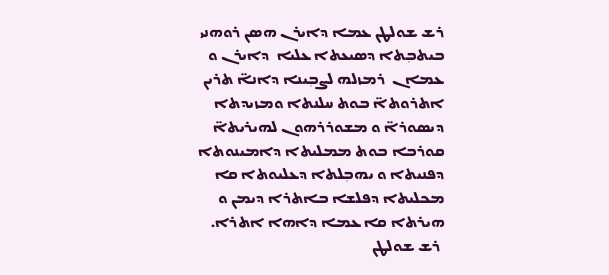ܪܫ ܫܘܠܛܢ ܥܡܐ ܕܐܝܪܢ ܗܣܢ ܪܘܗܢܝ ܒܝܬܒܼܬܐ ܕܣܝܥܬܐ ܥܠܝܐ  ܕܐܝܪܢ ܘ ܥܡܐܢ  ܪܡܙܠܗ ܠܨܒܼܝܢܐ ܕܐܢܐ̈ ܬܪܝܢ ܐܬܪܘܬܐ̈ ܒܘܬ ܚܠܢܬܐ ܘܡܙܝܕܬܐ ܕܝܣܘܪܐ̈ ܘ ܡܫܘܪܪܗܘܢ ܠܗܝܪܝܬܐ̈ ܩܘܪܒܐ ܒܘܬ ܡܡܠܝܬܐ ܕܐܡܝܢܘܬܐ ܕܦܢܝܬܐ ܘ ܝܗܒܼܠܬܐ ܕܥܠܝܘܬܐ ܩܐ ܡܟܠܝܬܐ ܕܦܠܫܐ ܒܐܬܪܐ ܕܝܡܢ ܘ ܗܝܪܬܐ ܩܐ ܥܡܐ ܕܐܗܐ ܐܬܪܐ.
 ܪܫ ܫܘܠܛܢ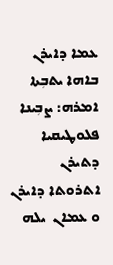ܥܡܐ ܕܐܝܪܢ ܒܐܗܐ ܝܬܒܼܬܐ ܐܡܪܗ: ܨܒܼܝܢܐ ܦܠܘܛܝܩܝܐ ܕܬܝܪܢ ܐܬܪܘܬܐ ܕܐܝܪܢ ܘ ܥܡܐܢ  ܝܠܗ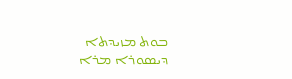ܒܘܬ ܡܙܝܕܬܐ ܕܝܣܘܪܐ ܡܪܐ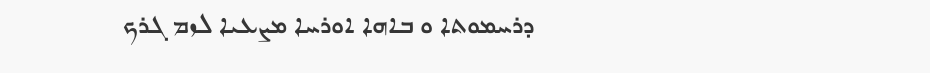ܕܪܚܡܘܬܐ ܘ ܒܐܗܐ ܐܘܪܚܐ ܡܨܥܝܐ ܠܙܡ ܓܪܟ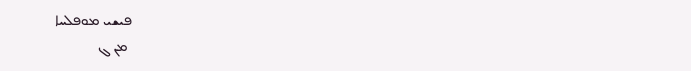ܦܝܫܝ ܡܘܦܠܚܐ
 ܡܢ ܓ